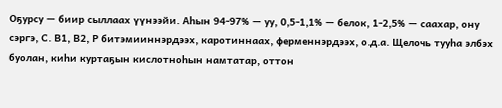Оҕурсу — биир сыллаах үүнээйи. Аһын 94-97% — уу, 0,5-1,1% — белок, 1-2,5% — саахар, ону сэргэ, С. В1, В2, Р битэмииннэрдээх, каротиннаах, ферменнэрдээх, о.д.а. Щелочь тууһа элбэх буолан, киһи куртаҕын кислотноһын намтатар, оттон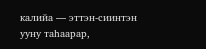калийа — эттэн-сиинтэн ууну таһаарар,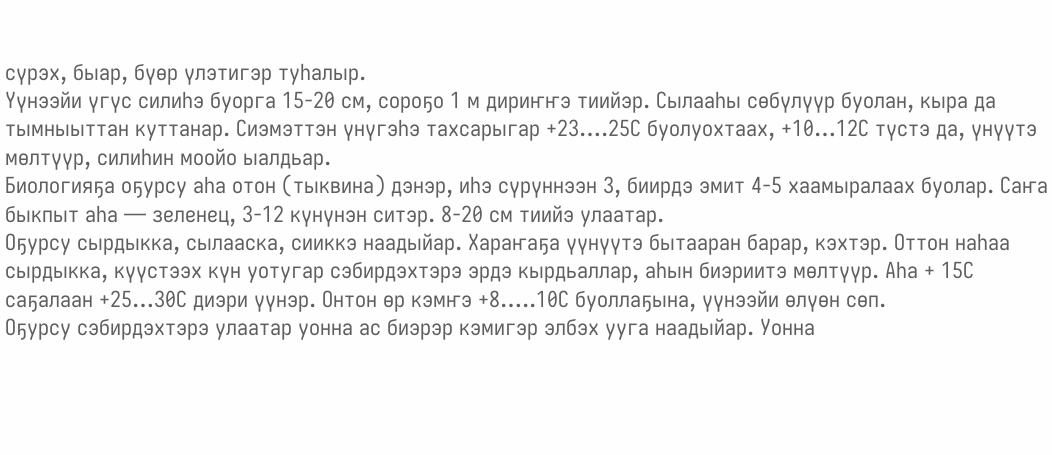сүрэх, быар, бүөр үлэтигэр туһалыр.
Үүнээйи үгүс силиһэ буорга 15-20 см, сороҕо 1 м дириҥҥэ тиийэр. Сылааһы сөбүлүүр буолан, кыра да тымныыттан куттанар. Сиэмэттэн үнүгэһэ тахсарыгар +23….25С буолуохтаах, +10…12С түстэ да, үнүүтэ мөлтүүр, силиһин моойо ыалдьар.
Биологияҕа оҕурсу аһа отон (тыквина) дэнэр, иһэ сүрүннээн 3, биирдэ эмит 4-5 хаамыралаах буолар. Саҥа быкпыт аһа — зеленец, 3-12 күнүнэн ситэр. 8-20 см тиийэ улаатар.
Оҕурсу сырдыкка, сылааска, сииккэ наадыйар. Хараҥаҕа үүнүүтэ бытааран барар, кэхтэр. Оттон наһаа сырдыкка, күүстээх күн уотугар сэбирдэхтэрэ эрдэ кырдьаллар, аһын биэриитэ мөлтүүр. Аһа + 15С саҕалаан +25…30С диэри үүнэр. Онтон өр кэмҥэ +8…..10С буоллаҕына, үүнээйи өлүөн сөп.
Оҕурсу сэбирдэхтэрэ улаатар уонна ас биэрэр кэмигэр элбэх ууга наадыйар. Уонна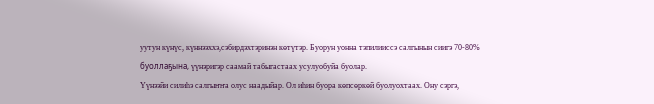уутун күнүс, күннээххэ,сэбирдэхтэринэн көтүтэр. Буорун уонна тэпилииссэ салгынын сиигэ 70-80% буоллаҕына, үүнэригэр саамай табыгастаах усулуобуйа буолар.
Үүнээйи силиһэ салгыҥҥа олус наадыйар. Ол иһин буора көпсөркөй буолуохтаах. Ону сэргэ,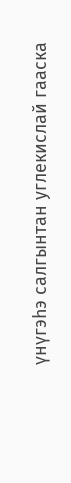үнүгэһэ салгынтан углекислай гааска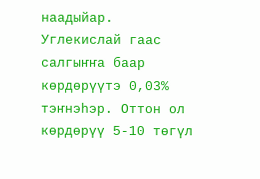наадыйар. Углекислай гаас салгыҥҥа баар көрдөрүүтэ 0,03% тэҥнэһэр. Оттон ол көрдөрүү 5-10 төгүл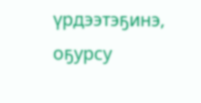үрдээтэҕинэ, оҕурсу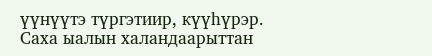үүнүүтэ түргэтиир, күүһүрэр.
Саха ыалын халандаарыттан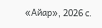«Айар», 2026 с.